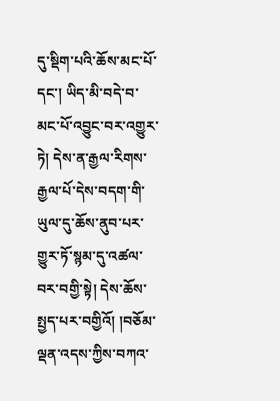དུ་སྡིག་པའི་ཆོས་མང་པོ་དང་། ཡིད་མི་བདེ་བ་མང་པོ་འབྱུང་བར་འགྱུར་ཏེ། དེས་ན་རྒྱལ་རིགས་རྒྱལ་པོ་དེས་བདག་གི་ཡུལ་དུ་ཆོས་ནུབ་པར་གྱུར་ཏོ་སྙམ་དུ་འཚལ་བར་བགྱི་སྟེ། དེས་ཆོས་སྤྱད་པར་བགྱིའོ། །བཅོམ་ལྡན་འདས་ཀྱིས་བཀའ་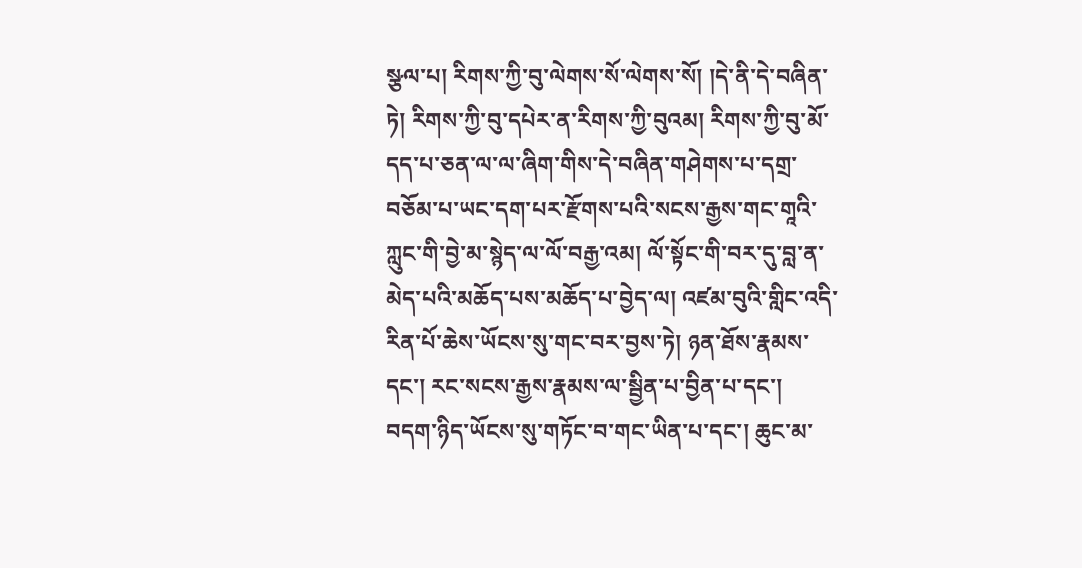སྩལ་པ། རིགས་ཀྱི་བུ་ལེགས་སོ་ལེགས་སོ། །དེ་ནི་དེ་བཞིན་ཏེ། རིགས་ཀྱི་བུ་དཔེར་ན་རིགས་ཀྱི་བུའམ། རིགས་ཀྱི་བུ་མོ་དད་པ་ཅན་ལ་ལ་ཞིག་གིས་དེ་བཞིན་གཤེགས་པ་དགྲ་བཅོམ་པ་ཡང་དག་པར་རྫོགས་པའི་སངས་རྒྱས་གང་གཱའི་ཀླུང་གི་བྱེ་མ་སྙེད་ལ་ལོ་བརྒྱ་འམ། ལོ་སྟོང་གི་བར་དུ་བླ་ན་མེད་པའི་མཆོད་པས་མཆོད་པ་བྱེད་ལ། འཛམ་བུའི་གླིང་འདི་རིན་པོ་ཆེས་ཡོངས་སུ་གང་བར་བྱས་ཏེ། ཉན་ཐོས་རྣམས་དང་། རང་སངས་རྒྱས་རྣམས་ལ་སྦྱིན་པ་བྱིན་པ་དང་། བདག་ཉིད་ཡོངས་སུ་གཏོང་བ་གང་ཡིན་པ་དང་། ཆུང་མ་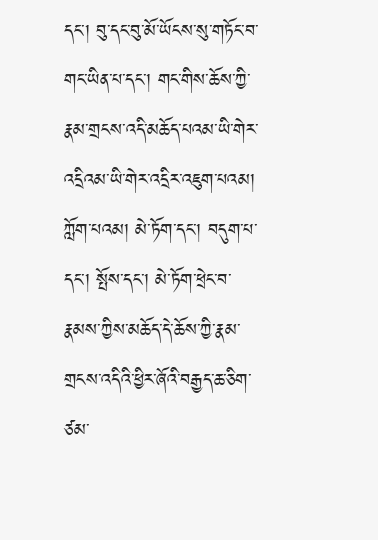དང་། བུ་དང་བུ་མོ་ཡོངས་སུ་གཏོང་བ་གང་ཡིན་པ་དང་། གང་གིས་ཆོས་ཀྱི་རྣམ་གྲངས་འདི་མཆོད་པའམ་ཡི་གེར་འདྲིའམ་ཡི་གེར་འདྲིར་འཇུག་པའམ། ཀློག་པའམ། མེ་ཏོག་དང་། བདུག་པ་དང་། སྤོས་དང་། མེ་ཏོག་ཕྲེང་བ་རྣམས་ཀྱིས་མཆོད་དེ་ཆོས་ཀྱི་རྣམ་གྲངས་འདིའི་ཕྱིར་ཞོའི་བརྒྱད་ཆ་ཅིག་ཙམ་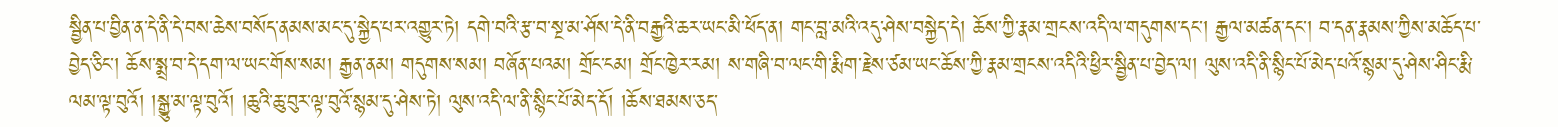སྦྱིན་པ་བྱིན་ན་དེ་ནི་དེ་བས་ཆེས་བསོད་ནམས་མང་དུ་སྐྱེད་པར་འགྱུར་ཏེ། དགེ་བའི་རྩ་བ་སྔ་མ་ཤོས་དེ་ནི་བརྒྱའི་ཆར་ཡང་མི་ཕོད་ན། གང་བླ་མའི་འདུ་ཤེས་བསྐྱེད་དེ། ཆོས་ཀྱི་རྣམ་གྲངས་འདི་ལ་གདུགས་དང་། རྒྱལ་མཚན་དང་། བ་དན་རྣམས་ཀྱིས་མཆོད་པ་བྱེད་ཅིང་། ཆོས་སྨྲ་བ་དེ་དག་ལ་ཡང་གོས་སམ། རྒྱན་ནམ། གདུགས་སམ། བཞོན་པའམ། གྲོང་ངམ། གྲོང་ཁྱེར་རམ། ས་གཞི་བ་ལང་གི་རྨིག་རྗེས་ཙམ་ཡང་ཆོས་ཀྱི་རྣམ་གྲངས་འདིའི་ཕྱིར་སྦྱིན་པ་བྱེད་ལ། ལུས་འདི་ནི་སྙིང་པོ་མེད་པའོ་སྙམ་དུ་ཤེས་ཤིང་རྨི་ལམ་ལྟ་བུའོ། །སྒྱུ་མ་ལྟ་བུའོ། །ཆུའི་ཆུ་བུར་ལྟ་བུའོ་སྙམ་དུ་ཤེས་ཏེ། ལུས་འདི་ལ་ནི་སྙིང་པོ་མེད་དོ། །ཆོས་ཐམས་ཅད་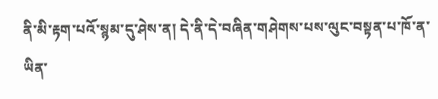ནི་མི་རྟག་པའོ་སྙམ་དུ་ཤེས་ན། དེ་ནི་དེ་བཞིན་གཤེགས་པས་ལུང་བསྟན་པ་ཁོ་ན་ཡིན་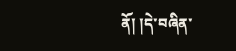ནོ། །དེ་བཞིན་